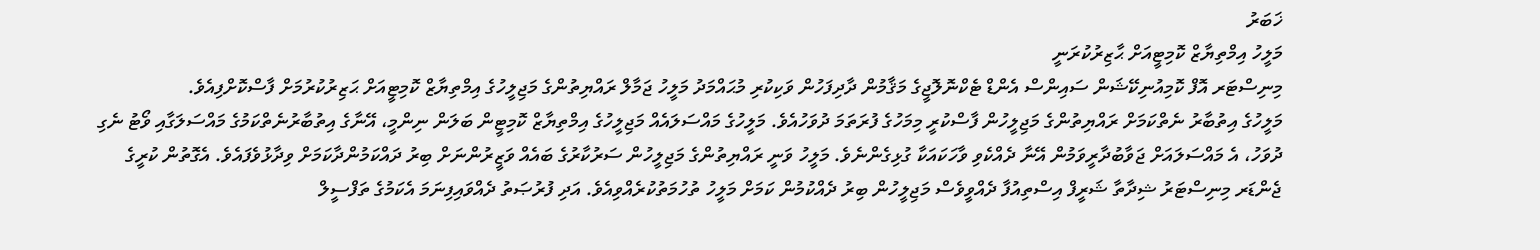ޚަބަރު
މަލީހު އިމްތިޔާޒް ކޮމިޓީއަށް ޙާޒިރުކުރަނީ
މިނިސްޓަރ އޮފް ކޮމިއުނިކޭޝަން ސައިންސް އެންޑް ޓެކްނޮލޮޖީގެ މަޤާމުން ދާދިފަހުން ވަކިކުރި މުޙައްމަދު މަލީހު ޖަމާލް ރައްޔިތުންގެ މަޖިލީހުގެ އިމްތިޔާޒް ކޮމިޓީއަށް ޙަޒިރުކުރުމަށް ފާސްކޮށްފިއެވެ.
މަލީހުގެ އިތުބާރު ނެތްކަމަށް ރައްޔިތުންގެ މަޖިލީހުން ފާސްކުރީ މިމަހުގެ ފުރަތަމަ ދުވަހުއެވެ. މަލީހުގެ މައްސަލައެއް މަޖިލީހުގެ އިމްތިޔާޒް ކޮމިޓީން ބަލަން ނިންމީ، އޭނާގެ އިތުބާރުނެތްކަމުގެ މައްސަލަގާއި ވޯޓު ނެގި ދުވަހު، އެ މައްސަލައަށް ޖަވާބުދާރީވަމުން އޭނާ ދެއްކެވި ވާހަކައަކާ ގުޅިގެންނެވެ. މަލީހު ވަނީ ރައްޔިތުންގެ މަޖިލީހުން ސަރުކާރުގެ ބައެއް ވަޒީރުންނަށް ބިރު ދައްކަމުންދާކަމަށް ވިދާޅުވެފައެވެ. އެގޮތުން ކުރީގެ ޖެންޑަރ މިނިސްޓަރު ޝިދާތާ ޝަރީފް އިސްތިއުފާ ދެއްވީވެސް މަޖިލީހުން ބިރު ދެއްކުމުން ކަމަށް މަލީހު ތުހުމަތުކުރެއްވިއެވެ. އަދި ފުރުޞަތު ދެއްވައިފިނަމަ އެކަމުގެ ތަފްސީލް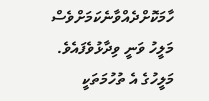ހާމަކޮށްދެއްވާނެކަމަށްވެސް މަލީހު ވަނީ ވިދާޅުވެފައެވެ.
މަލީހުގެ އެ ތުހުމަތަކީ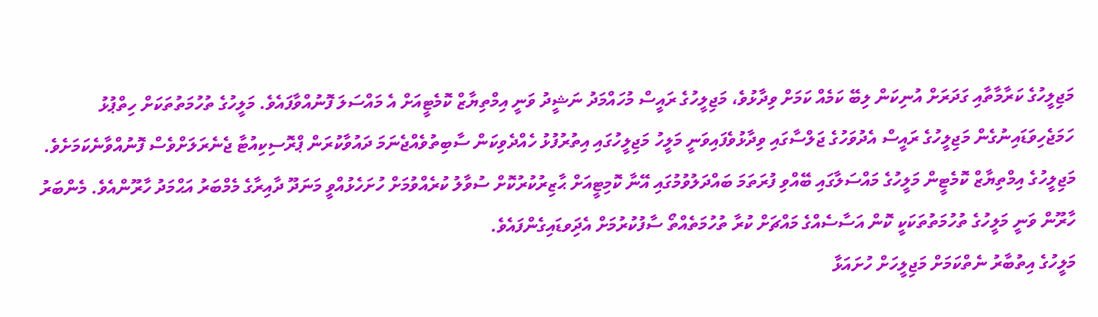މަޖިލީހުގެ ކަރާމާތާއި ގަދަރަށް އުނިކަން ލިބޭ ކަމެއް ކަމަށް ވިދާޅުވެ، މަޖިލީހުގެ ރައީސް މުހައްމަދު ނަޝީދު ވަނީ އިމްތިޔާޒް ކޮމެޓީއަށް އެ މައްސަލަ ފޮނުއްވާފައެވެ. މަލީހުގެ ތުހުމަތުތަކަށް ހިތްޕުޅު ހަމަޖެހިވަޑައިނުގެން މަޖިލީހުގެ ރައީސް އެދުވަހުގެ ޖަލްސާގައި ވިދާޅުވެފައިވަނީ މަލީހު މަޖިލީހުގައި އިތުރުފުޅު ހެއްދެވިކަން ސާބިތުވެއްޖެނަމަ ދައުވާކުރަން ޕްރޮސިކިއުޓާ ޖެނެރަލަށްވެސް ފޮނުއްވާނެކަމަށެވެ.
މަޖިލީހުގެ އިމްތިޔާޒް ކޮމެޓީން މަލީހުގެ މައްސަލާގައި ބޭއްވި ފުރަތަމަ ބައްދަލުވުމުގައި އޭނާ ކޮމިޓީއަށް ޙާޒިރުކުރުކޮށް ސުވާލު ކުރެއްވުމަށް ހުށަހެޅުއްވީ މަނަދޫ ދާއިރާގެ މެމްބަރު އަޙްމަދު ހާރޫންއެވެ. މެންބަރު ހާރޫން ވަނީ މަލީހުގެ ތުހުމަތުތަކަކީ ކޮން އަސާސެއްގެ މައްޗަށް ކުރާ ތުހުމަތެއްތޯ ސާފުކުރުމަށް އެދިަވޑައިގެންފައެވެ.
މަލީހުގެ އިތުބާރު ނެތްކަމަށް މަޖިލީހަށް ހުށައަޅާ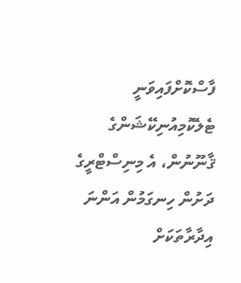ފާސްކޮށްފައިވަނީ ޓެލެކޮމިއުނިކޭޝަންގެ ޤާނޫނުން، އެ މިނިސްޓްރީގެ ދަށުން ހިނގަމުން އަންނަ އިދާރާތަކަށް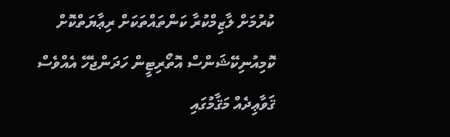ކުރުމަށް ލާޒިމްކުރާ ކަންތައްތަކަށް ރިޢާޔަތްކޮށް ކޮމިއުނިކޭޝަންސް އޮތޯރިޓީން ހަދަންޖެހޭ އެއްވެސް ޤަވާޢިދެއް މަޤާމުގައި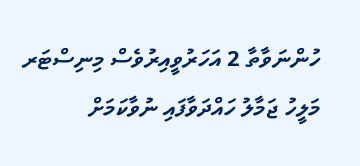ހުންނަވާތާ 2 އަހަރުވީއިރުވެސް މިނިސްޓަރ މަލީހު ޖަމާލު ހައްދަވާފައި ނުވާކަމަށް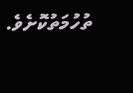ތުހުމަތުކޮށެވެ.